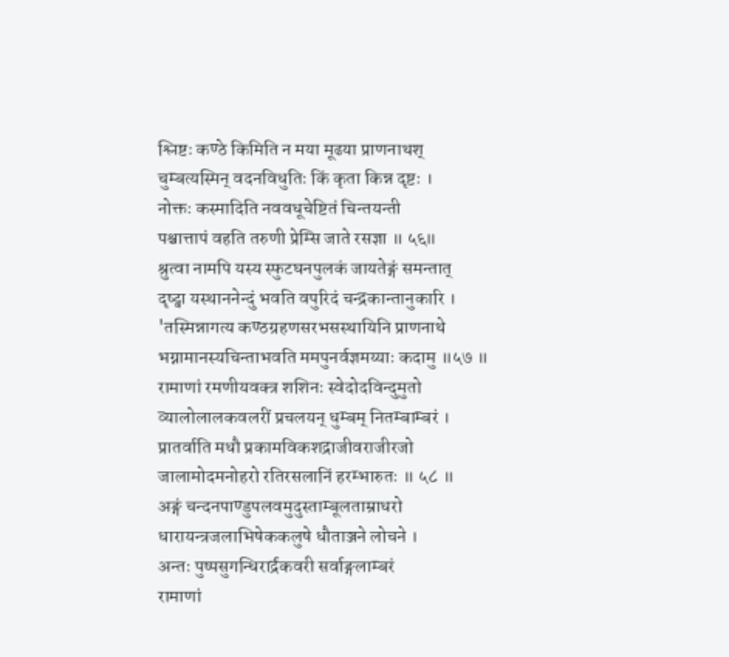श्लिष्टः कण्ठे किमिति न मया मूढया प्राणनाथश्
चुम्बत्यस्मिन् वदनविधुतिः किं कृता किन्न दृष्टः ।
नोक्तः कस्मादिति नववधूचेष्टितं चिन्तयन्ती
पश्चात्तापं वहति तरुणी प्रेम्सि जाते रसज्ञा ॥ ५६॥
श्रुत्वा नामपि यस्य स्फुटघनपुलकं जायतेङ्गं समन्तात्
दृष्ट्वा यस्थाननेन्दुं भवति वपुरिदं चन्द्रकान्तानुकारि ।
'तस्मिन्नागत्य कण्ठग्रहणसरभसस्थायिनि प्राणनाथे
भग्नामानस्यचिन्ताभवति ममपुनर्वज्ञमय्याः कदामु ॥५७ ॥
रामाणां रमणीयवक्त्र शशिनः स्वेदोदविन्दुमुतो
व्यालोलालकवलरीं प्रचलयन् धुम्बम् नितम्बाम्बरं ।
प्रातर्वाति मधौ प्रकामविकशद्राजीवराजीरजो
जालामोदमनोहरो रतिरसलानिं हरम्भारुतः ॥ ५८ ॥
अङ्गं चन्दनपाण्डुपलवमुदुस्ताम्बूलताम्राधरो
धारायन्त्रजलाभिषेककलुषे धौताञ्जने लोचने ।
अन्तः पुष्पसुगन्धिरार्द्रकवरी सर्वाङ्गलाम्बरं
रामाणां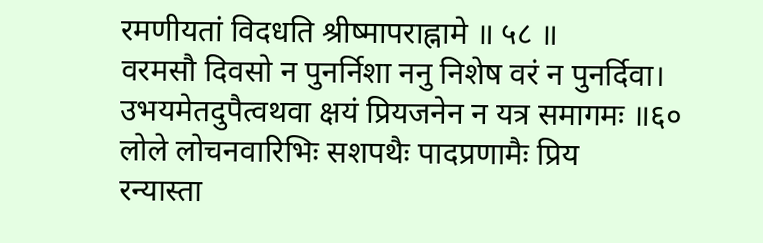रमणीयतां विदधति श्रीष्मापराह्नामे ॥ ५८ ॥
वरमसौ दिवसो न पुनर्निशा ननु निशेष वरं न पुनर्दिवा।
उभयमेतदुपैत्वथवा क्षयं प्रियजनेन न यत्र समागमः ॥६०
लोले लोचनवारिभिः सशपथैः पादप्रणामैः प्रिय
रन्यास्ता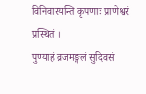विनिवारयन्ति कृपणाः प्राणेश्वरं प्रस्थितं ।
पुण्याहं व्रजमङ्गलं सुदिवसं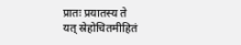प्रातः प्रयातस्य ते
यत् स्रेहोचितमीहितं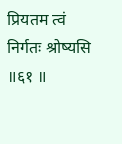प्रियतम त्वं निर्गतः श्रोष्यसि ॥६१ ॥